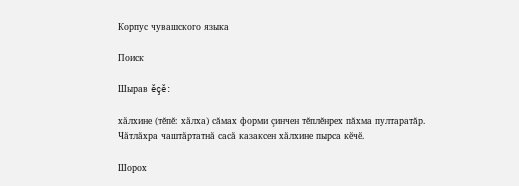Корпус чувашского языка

Поиск

Шырав ĕçĕ:

хӑлхине (тĕпĕ: хӑлха) сăмах форми çинчен тĕплĕнрех пăхма пултаратăр.
Чӑтлӑхра чаштӑртатнӑ сасӑ казаксен хӑлхине пырса кӗчӗ.

Шорох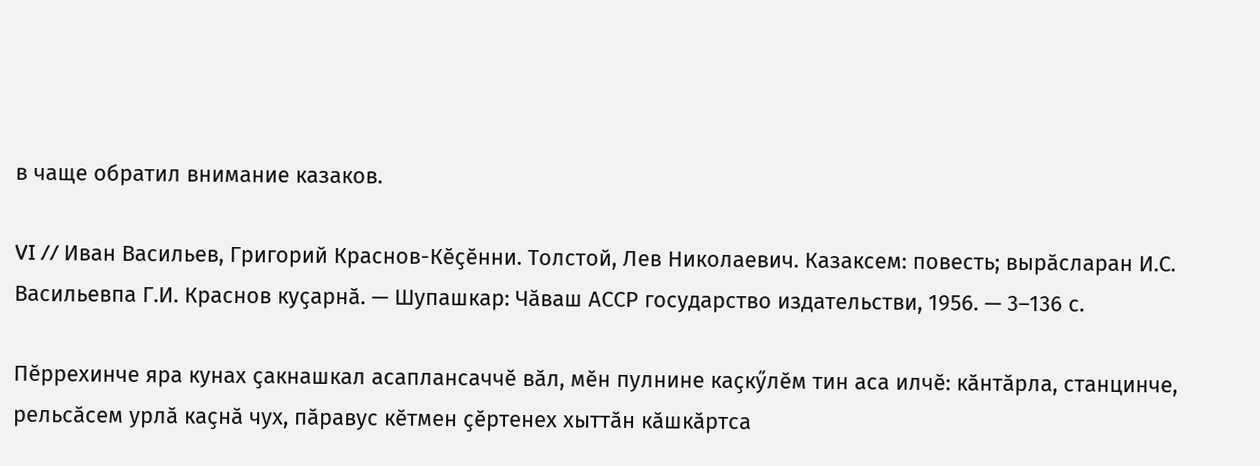в чаще обратил внимание казаков.

VI // Иван Васильев, Григорий Краснов-Кӗҫӗнни. Толстой, Лев Николаевич. Казаксем: повесть; вырӑсларан И.С. Васильевпа Г.И. Краснов куҫарнӑ. — Шупашкар: Чӑваш АССР государство издательстви, 1956. — 3–136 с.

Пӗррехинче яра кунах ҫакнашкал асаплансаччӗ вӑл, мӗн пулнине каҫкӳлӗм тин аса илчӗ: кӑнтӑрла, станцинче, рельсӑсем урлӑ каҫнӑ чух, пӑравус кӗтмен ҫӗртенех хыттӑн кӑшкӑртса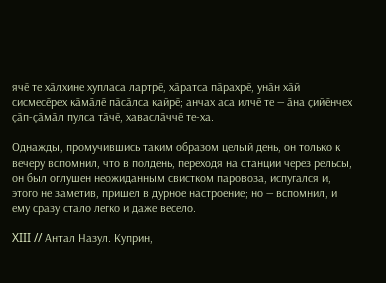ячӗ те хӑлхине хупласа лартрӗ, хӑратса пӑрахрӗ, унӑн хӑй сисмесӗрех кӑмӑлӗ пӑсӑлса кайрӗ; анчах аса илчӗ те — ӑна ҫийӗнчех ҫӑп-ҫӑмӑл пулса тӑчӗ, хаваслӑччӗ те-ха.

Однажды, промучившись таким образом целый день, он только к вечеру вспомнил, что в полдень, переходя на станции через рельсы, он был оглушен неожиданным свистком паровоза, испугался и, этого не заметив, пришел в дурное настроение; но — вспомнил, и ему сразу стало легко и даже весело.

XIII // Антал Назул. Куприн,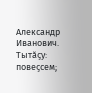Александр Иванович. Тытӑҫу: повеҫсем;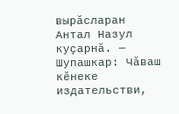вырӑсларан Антал Назул куҫарнӑ. — Шупашкар: Чӑваш кӗнеке издательстви,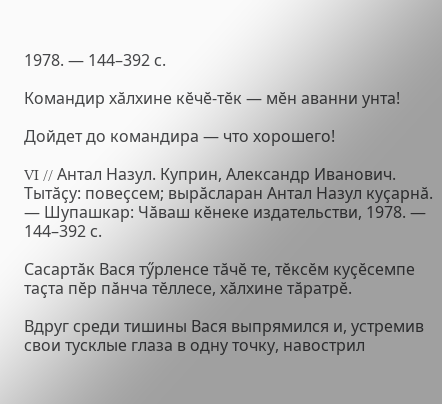1978. — 144–392 с.

Командир хӑлхине кӗчӗ-тӗк — мӗн аванни унта!

Дойдет до командира — что хорошего!

VI // Антал Назул. Куприн, Александр Иванович. Тытӑҫу: повеҫсем; вырӑсларан Антал Назул куҫарнӑ. — Шупашкар: Чӑваш кӗнеке издательстви, 1978. — 144–392 с.

Сасартӑк Вася тӳрленсе тӑчӗ те, тӗксӗм куҫӗсемпе таҫта пӗр пӑнча тӗллесе, хӑлхине тӑратрӗ.

Вдруг среди тишины Вася выпрямился и, устремив свои тусклые глаза в одну точку, навострил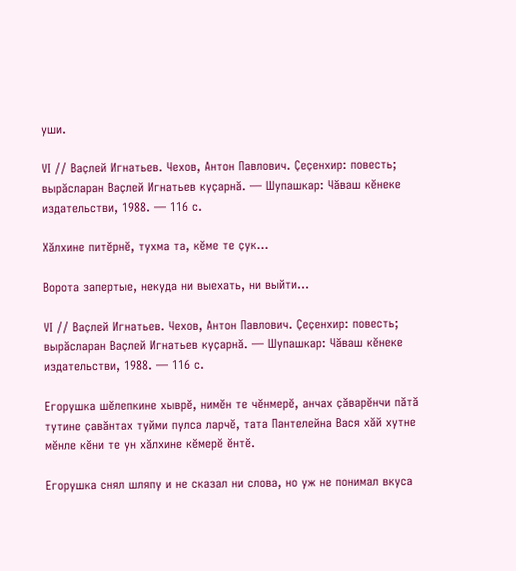уши.

VI // Ваҫлей Игнатьев. Чехов, Антон Павлович. Ҫеҫенхир: повесть; вырӑсларан Ваҫлей Игнатьев куҫарнӑ. — Шупашкар: Чӑваш кӗнеке издательстви, 1988. — 116 с.

Хӑлхине питӗрнӗ, тухма та, кӗме те ҫук…

Ворота запертые, некуда ни выехать, ни выйти…

VI // Ваҫлей Игнатьев. Чехов, Антон Павлович. Ҫеҫенхир: повесть; вырӑсларан Ваҫлей Игнатьев куҫарнӑ. — Шупашкар: Чӑваш кӗнеке издательстви, 1988. — 116 с.

Егорушка шӗлепкине хыврӗ, нимӗн те чӗнмерӗ, анчах ҫӑварӗнчи пӑтӑ тутине ҫавӑнтах туйми пулса ларчӗ, тата Пантелейна Вася хӑй хутне мӗнле кӗни те ун хӑлхине кӗмерӗ ӗнтӗ.

Егорушка снял шляпу и не сказал ни слова, но уж не понимал вкуса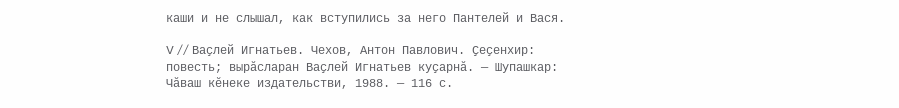каши и не слышал, как вступились за него Пантелей и Вася.

V // Ваҫлей Игнатьев. Чехов, Антон Павлович. Ҫеҫенхир: повесть; вырӑсларан Ваҫлей Игнатьев куҫарнӑ. — Шупашкар: Чӑваш кӗнеке издательстви, 1988. — 116 с.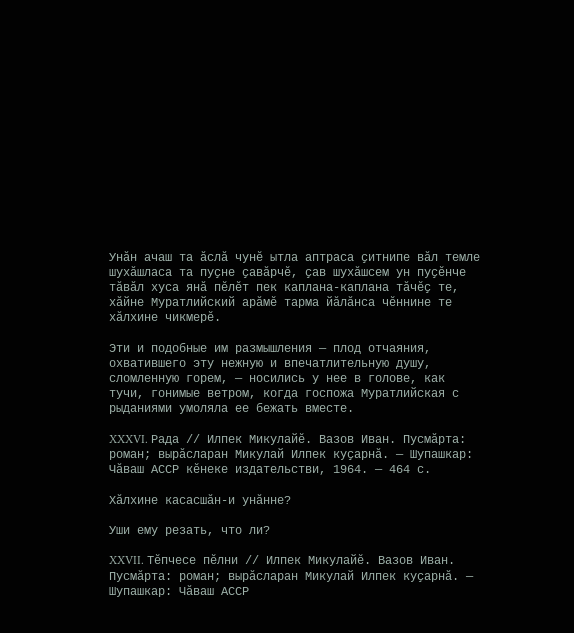Унӑн ачаш та ӑслӑ чунӗ ытла аптраса ҫитнипе вӑл темле шухӑшласа та пуҫне ҫавӑрчӗ, ҫав шухӑшсем ун пуҫӗнче тӑвӑл хуса янӑ пӗлӗт пек каплана-каплана тӑчӗҫ те, хӑйне Муратлийский арӑмӗ тарма йӑлӑнса чӗннине те хӑлхине чикмерӗ.

Эти и подобные им размышления — плод отчаяния, охватившего эту нежную и впечатлительную душу, сломленную горем, — носились у нее в голове, как тучи, гонимые ветром, когда госпожа Муратлийская с рыданиями умоляла ее бежать вместе.

XXXVI. Рада // Илпек Микулайӗ. Вазов Иван. Пусмӑрта: роман; вырӑсларан Микулай Илпек куҫарнӑ. — Шупашкар: Чӑваш АССР кӗнеке издательстви, 1964. — 464 с.

Хӑлхине касасшӑн-и унӑнне?

Уши ему резать, что ли?

XXVII. Тӗпчесе пӗлни // Илпек Микулайӗ. Вазов Иван. Пусмӑрта: роман; вырӑсларан Микулай Илпек куҫарнӑ. — Шупашкар: Чӑваш АССР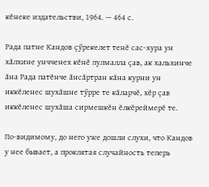кӗнеке издательстви, 1964. — 464 с.

Рада патне Кандов ҫӳрекелет тенӗ сас-хура ун хӑлхине унчченех кӗнӗ пулмалла ҫав, ак хальхинче ӑна Рада патӗнче ӑнсӑртран кӑна курни ун иккӗленес шухӑшне тӳрре те кӑларчӗ, хӗр ҫав иккӗленес шухӑша сирмешкӗн ӗлкӗреймерӗ те.

По-видимому, до него уже дошли слухи, что Кандов у нее бывает, а проклятая случайность теперь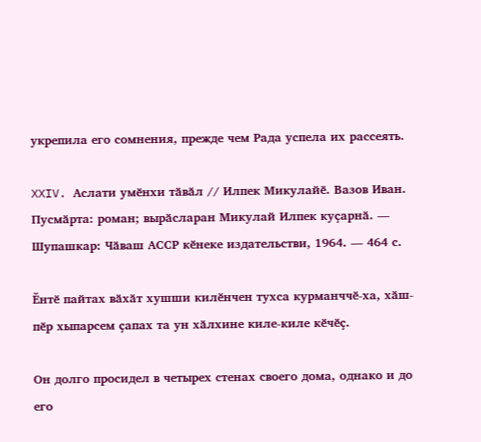укрепила его сомнения, прежде чем Рада успела их рассеять.

XXIV. Аслати умӗнхи тӑвӑл // Илпек Микулайӗ. Вазов Иван. Пусмӑрта: роман; вырӑсларан Микулай Илпек куҫарнӑ. — Шупашкар: Чӑваш АССР кӗнеке издательстви, 1964. — 464 с.

Ӗнтӗ пайтах вӑхӑт хушши килӗнчен тухса курманччӗ-ха, хӑш-пӗр хыпарсем ҫапах та ун хӑлхине киле-киле кӗчӗҫ.

Он долго просидел в четырех стенах своего дома, однако и до его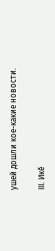ушей дошли кое-какие новости.

III. Икӗ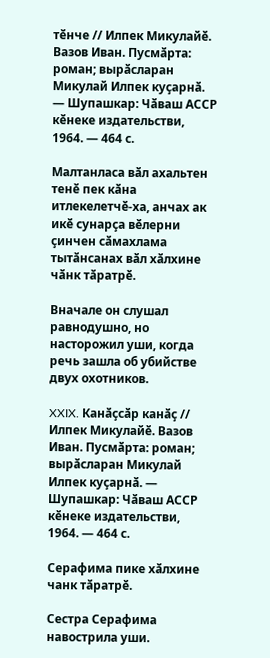тӗнче // Илпек Микулайӗ. Вазов Иван. Пусмӑрта: роман; вырӑсларан Микулай Илпек куҫарнӑ. — Шупашкар: Чӑваш АССР кӗнеке издательстви, 1964. — 464 с.

Малтанласа вӑл ахальтен тенӗ пек кӑна итлекелетчӗ-ха, анчах ак икӗ сунарҫа вӗлерни ҫинчен сӑмахлама тытӑнсанах вӑл хӑлхине чӑнк тӑратрӗ.

Вначале он слушал равнодушно, но насторожил уши, когда речь зашла об убийстве двух охотников.

XXIX. Канӑҫсӑр канӑҫ // Илпек Микулайӗ. Вазов Иван. Пусмӑрта: роман; вырӑсларан Микулай Илпек куҫарнӑ. — Шупашкар: Чӑваш АССР кӗнеке издательстви, 1964. — 464 с.

Серафима пике хӑлхине чанк тӑратрӗ.

Сестра Серафима навострила уши.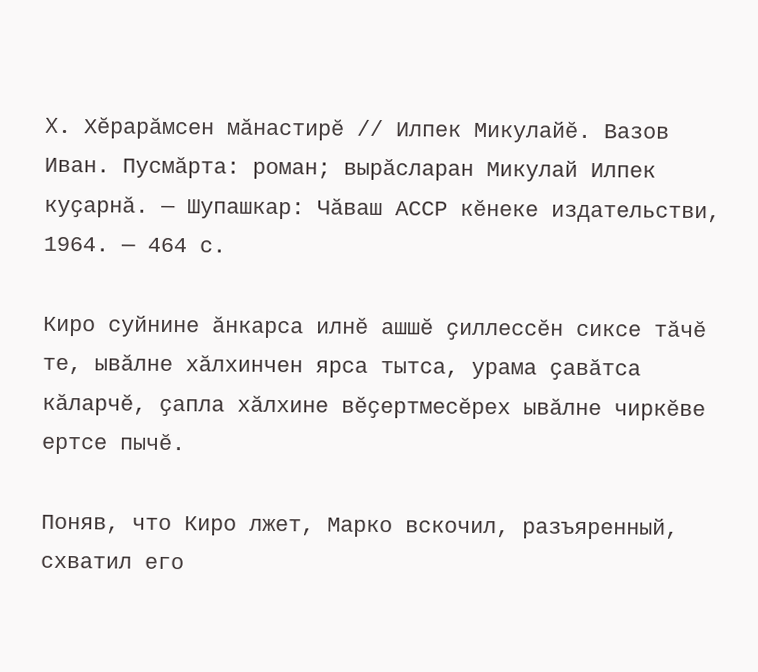X. Хӗрарӑмсен мӑнастирӗ // Илпек Микулайӗ. Вазов Иван. Пусмӑрта: роман; вырӑсларан Микулай Илпек куҫарнӑ. — Шупашкар: Чӑваш АССР кӗнеке издательстви, 1964. — 464 с.

Киро суйнине ӑнкарса илнӗ ашшӗ ҫиллессӗн сиксе тӑчӗ те, ывӑлне хӑлхинчен ярса тытса, урама ҫавӑтса кӑларчӗ, ҫапла хӑлхине вӗҫертмесӗрех ывӑлне чиркӗве ертсе пычӗ.

Поняв, что Киро лжет, Марко вскочил, разъяренный, схватил его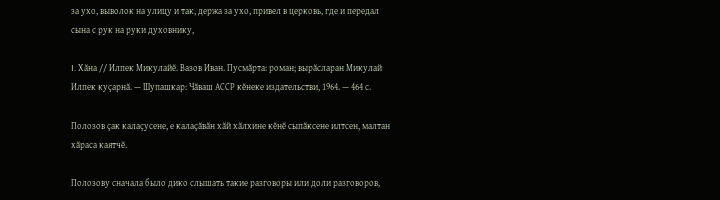за ухо, выволок на улицу и так, держа за ухо, привел в церковь, где и передал сына с рук на руки духовнику,

I. Хӑна // Илпек Микулайӗ. Вазов Иван. Пусмӑрта: роман; вырӑсларан Микулай Илпек куҫарнӑ. — Шупашкар: Чӑваш АССР кӗнеке издательстви, 1964. — 464 с.

Полозов ҫак калаҫусене, е калаҫӑвӑн хӑй хӑлхине кӗнӗ сыпӑксене илтсен, малтан хӑраса каятчӗ.

Полозову сначала было дико слышать такие разговоры или доли разговоров,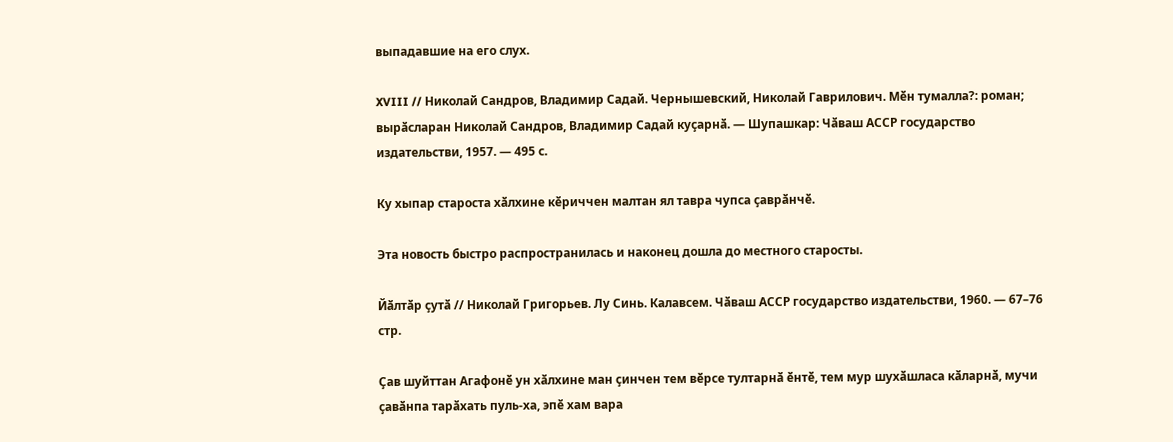выпадавшие на его слух.

XVIII // Николай Сандров, Владимир Садай. Чернышевский, Николай Гаврилович. Мӗн тумалла?: роман; вырӑсларан Николай Сандров, Владимир Садай куҫарнӑ. — Шупашкар: Чӑваш АССР государство издательстви, 1957. — 495 с.

Ку хыпар староста хӑлхине кӗриччен малтан ял тавра чупса ҫаврӑнчӗ.

Эта новость быстро распространилась и наконец дошла до местного старосты.

Йӑлтӑр ҫутӑ // Николай Григорьев. Лу Синь. Калавсем. Чӑваш АССР государство издательстви, 1960. — 67–76 стр.

Ҫав шуйттан Агафонӗ ун хӑлхине ман ҫинчен тем вӗрсе тултарнӑ ӗнтӗ, тем мур шухӑшласа кӑларнӑ, мучи ҫавӑнпа тарӑхать пуль-ха, эпӗ хам вара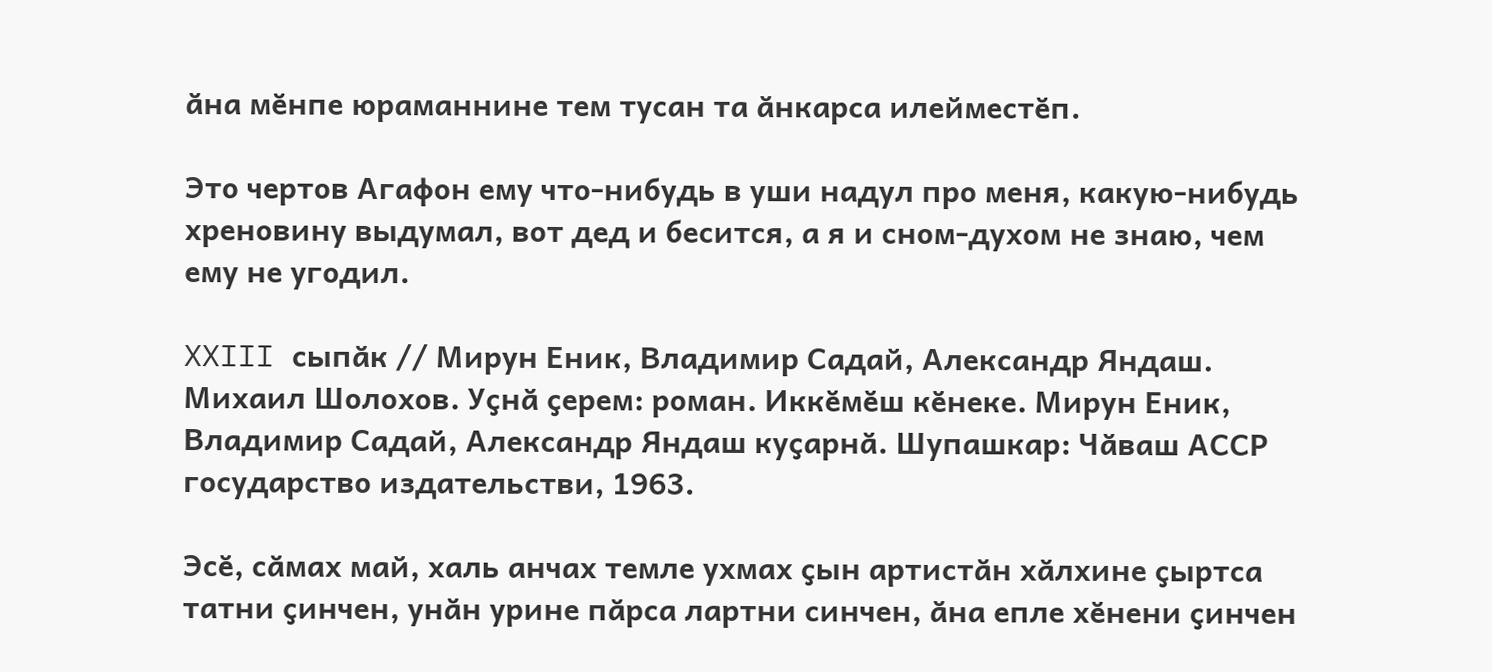ӑна мӗнпе юраманнине тем тусан та ӑнкарса илейместӗп.

Это чертов Агафон ему что-нибудь в уши надул про меня, какую-нибудь хреновину выдумал, вот дед и бесится, а я и сном-духом не знаю, чем ему не угодил.

XXIII сыпӑк // Мирун Еник, Владимир Садай, Александр Яндаш. Михаил Шолохов. Уҫнӑ ҫерем: роман. Иккӗмӗш кӗнеке. Мирун Еник, Владимир Садай, Александр Яндаш куҫарнӑ. Шупашкар: Чӑваш АССР государство издательстви, 1963.

Эсӗ, сӑмах май, халь анчах темле ухмах ҫын артистӑн хӑлхине ҫыртса татни ҫинчен, унӑн урине пӑрса лартни синчен, ӑна епле хӗнени ҫинчен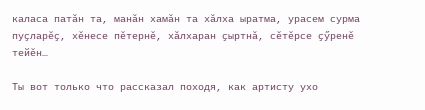каласа патӑн та, манӑн хамӑн та хӑлха ыратма, урасем сурма пуҫларӗҫ, хӗнесе пӗтернӗ, хӑлхаран ҫыртнӑ, сӗтӗрсе ҫӳренӗ тейӗн…

Ты вот только что рассказал походя, как артисту ухо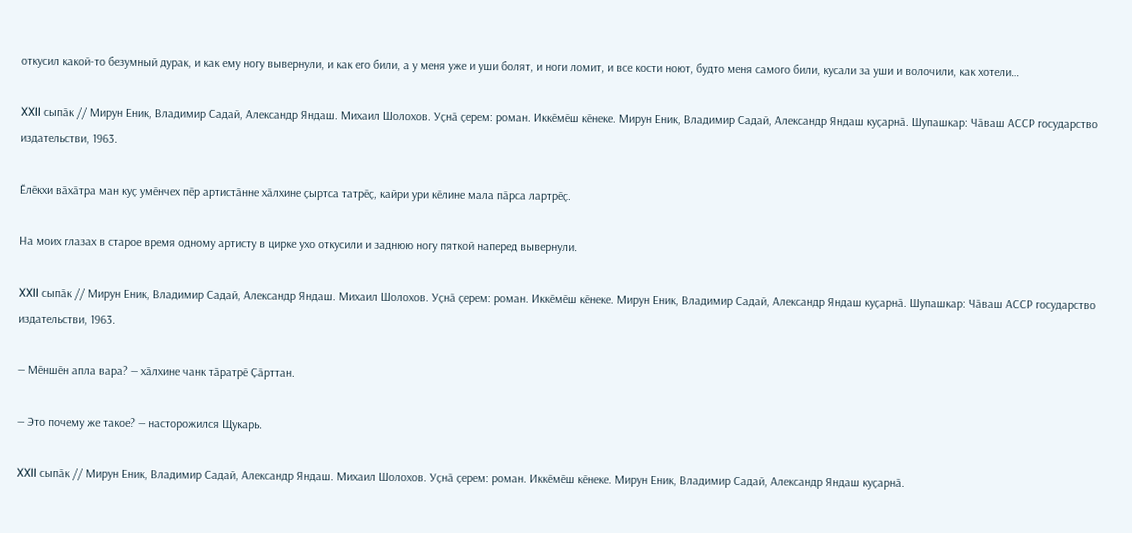откусил какой-то безумный дурак, и как ему ногу вывернули, и как его били, а у меня уже и уши болят, и ноги ломит, и все кости ноют, будто меня самого били, кусали за уши и волочили, как хотели…

XXII сыпӑк // Мирун Еник, Владимир Садай, Александр Яндаш. Михаил Шолохов. Уҫнӑ ҫерем: роман. Иккӗмӗш кӗнеке. Мирун Еник, Владимир Садай, Александр Яндаш куҫарнӑ. Шупашкар: Чӑваш АССР государство издательстви, 1963.

Ӗлӗкхи вӑхӑтра ман куҫ умӗнчех пӗр артистӑнне хӑлхине ҫыртса татрӗҫ, кайри ури кӗлине мала пӑрса лартрӗҫ.

На моих глазах в старое время одному артисту в цирке ухо откусили и заднюю ногу пяткой наперед вывернули.

XXII сыпӑк // Мирун Еник, Владимир Садай, Александр Яндаш. Михаил Шолохов. Уҫнӑ ҫерем: роман. Иккӗмӗш кӗнеке. Мирун Еник, Владимир Садай, Александр Яндаш куҫарнӑ. Шупашкар: Чӑваш АССР государство издательстви, 1963.

— Мӗншӗн апла вара? — хӑлхине чанк тӑратрӗ Ҫӑрттан.

— Это почему же такое? — насторожился Щукарь.

XXII сыпӑк // Мирун Еник, Владимир Садай, Александр Яндаш. Михаил Шолохов. Уҫнӑ ҫерем: роман. Иккӗмӗш кӗнеке. Мирун Еник, Владимир Садай, Александр Яндаш куҫарнӑ.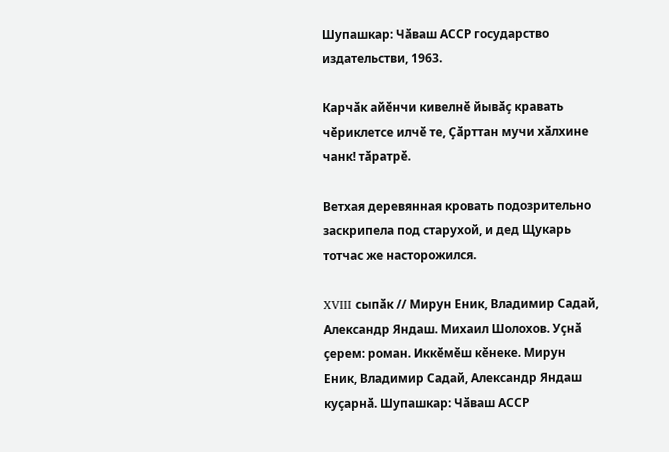Шупашкар: Чӑваш АССР государство издательстви, 1963.

Карчӑк айӗнчи кивелнӗ йывӑҫ кравать чӗриклетсе илчӗ те, Ҫӑрттан мучи хӑлхине чанк! тӑратрӗ.

Ветхая деревянная кровать подозрительно заскрипела под старухой, и дед Щукарь тотчас же насторожился.

XVIII сыпӑк // Мирун Еник, Владимир Садай, Александр Яндаш. Михаил Шолохов. Уҫнӑ ҫерем: роман. Иккӗмӗш кӗнеке. Мирун Еник, Владимир Садай, Александр Яндаш куҫарнӑ. Шупашкар: Чӑваш АССР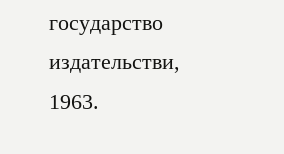государство издательстви, 1963.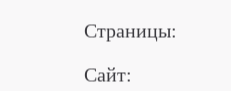Страницы:

Сайт: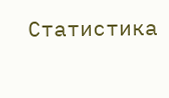Статистика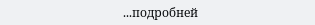...подробней